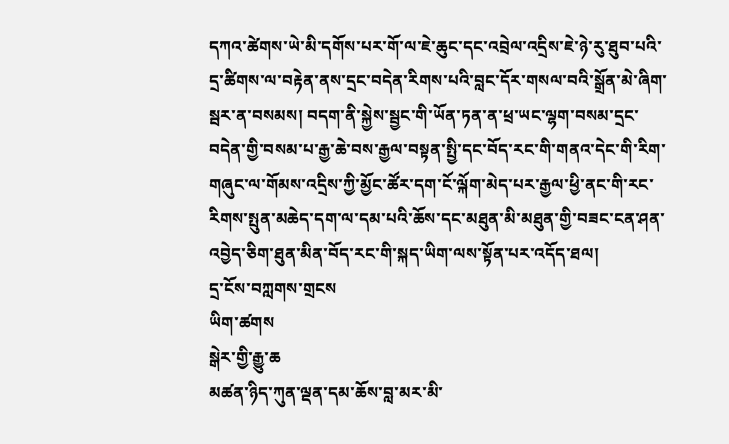དཀའ་ཚེགས་ཡེ་མི་དགོས་པར་གོ་ལ་ཇེ་ཆུང་དང་འབྲེལ་འདྲིས་ཇེ་ཉེ་རུ་ཐུབ་པའི་དྲ་ཚིགས་ལ་བརྟེན་ནས་དྲང་བདེན་རིགས་པའི་བླང་དོར་གསལ་བའི་སྒྲོན་མེ་ཞིག་སྦར་ན་བསམས། བདག་ནི་སྐྱེས་སྦྱང་གི་ཡོན་ཏན་ན་ཕྲ་ཡང་ལྷག་བསམ་དྲང་བདེན་གྱི་བསམ་པ་རྒྱ་ཆེ་བས་རྒྱལ་བསྟན་སྤྱི་དང་བོད་རང་གི་གནའ་དེང་གི་རིག་གཞུང་ལ་གོམས་འདྲིས་ཀྱི་མྱོང་ཚོར་དག་ངོ་ལྐོག་མེད་པར་རྒྱལ་ཕྱི་ནང་གི་རང་རིགས་སྤུན་མཆེད་དག་ལ་དམ་པའི་ཆོས་དང་མཐུན་མི་མཐུན་གྱི་བཟང་ངན་ཤན་འབྱེད་ཅིག་ཐུན་མིན་བོད་རང་གི་སྐད་ཡིག་ལས་སྟོན་པར་འདོད་ཐལ།
དྲ་ངོས་བཀླགས་གྲངས
ཡིག་ཚགས
སྒེར་གྱི་རྒྱུ་ཆ
མཚན་ཉིད་ཀུན་ལྡན་དམ་ཆོས་བླ་མར་མི་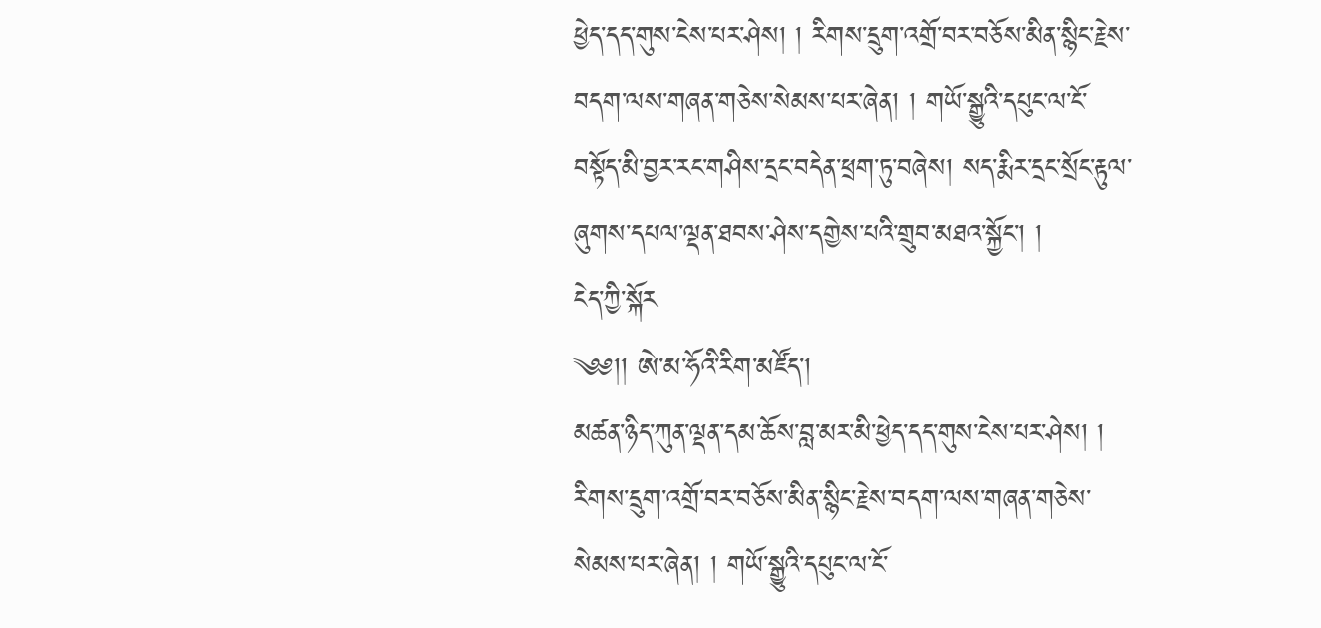ཕྱེད་དད་གུས་ངེས་པར་ཤེས། ། རིགས་དྲུག་འགྲོ་བར་བཅོས་མིན་སྙིང་རྗེས་བདག་ལས་གཞན་གཅེས་སེམས་པར་ཞེན། ། གཡོ་སྒྱུའི་དཔུང་ལ་ངོ་བསྟོད་མི་བྱར་རང་གཤིས་དྲང་བདེན་ཕྲག་ཏུ་བཞེས། སད་རྨིར་དྲང་སྲོང་རྟུལ་ཞུགས་དཔལ་ལྡན་ཐབས་ཤེས་དགྱེས་པའི་གྲུབ་མཐའ་སྐྱོང་། །
ངེད་ཀྱི་སྐོར
༄༅།། ཨེ་མ་ཧོའི་རིག་མཛོད་།
མཚན་ཉིད་ཀུན་ལྡན་དམ་ཆོས་བླ་མར་མི་ཕྱེད་དད་གུས་ངེས་པར་ཤེས། ། རིགས་དྲུག་འགྲོ་བར་བཅོས་མིན་སྙིང་རྗེས་བདག་ལས་གཞན་གཅེས་སེམས་པར་ཞེན། ། གཡོ་སྒྱུའི་དཔུང་ལ་ངོ་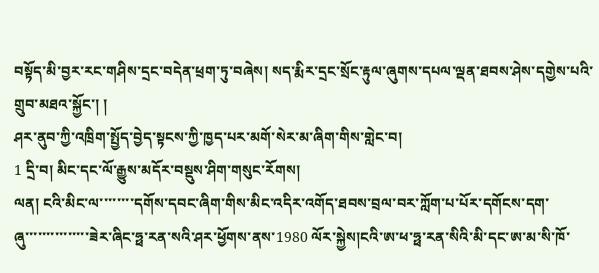བསྟོད་མི་བྱར་རང་གཤིས་དྲང་བདེན་ཕྲག་ཏུ་བཞེས། སད་རྨིར་དྲང་སྲོང་རྟུལ་ཞུགས་དཔལ་ལྡན་ཐབས་ཤེས་དགྱེས་པའི་གྲུབ་མཐའ་སྐྱོང་། །
ཤར་ནུབ་ཀྱི་འཁྲིག་སྤྱོད་བྱེད་སྟངས་ཀྱི་ཁྱད་པར་མགོ་སེར་མ་ཞིག་གིས་གླེང་བ།
1 དྲི་བ། མིང་དང་ལོ་རྒྱུས་མདོར་བསྡུས་ཤིག་གསུང་རོགས།
ལན། ངའི་མིང་ལ་་་་་་་་དགོས་དབང་ཞིག་གིས་མིང་འདིར་འགོད་ཐབས་བྲལ་བར་ཀློག་པ་པོར་དགོངས་དག་ཞུ་་་་་་་་་་་་་་་ཟེར་ཞིང་ཧྥ་རན་སའི་ཤར་ཕྱོགས་ནས་1980 ལོར་སྐྱེས།ངའི་ཨ་ཕ་ཧྥ་རན་སིའི་མི་དང་ཨ་མ་སི་ཁོ་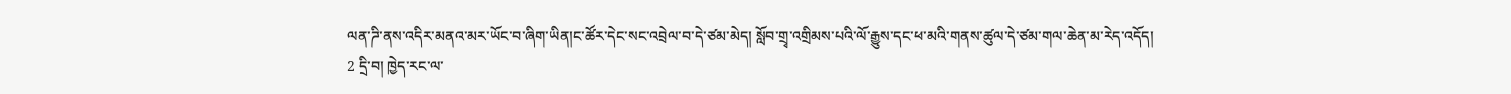ལན་ཌི་ནས་འདིར་མནའ་མར་ཡོང་བ་ཞིག་ཡིན།ང་ཚོར་དེང་སང་འབྲེལ་བ་དེ་ཙམ་མེད། སློབ་གྲྭ་འགྲིམས་པའི་ལོ་རྒྱུས་དང་ཕ་མའི་གནས་ཚུལ་དེ་ཙམ་གལ་ཆེན་མ་རེད་འདོད།
2 དྲི་བ། ཁྱེད་རང་ལ་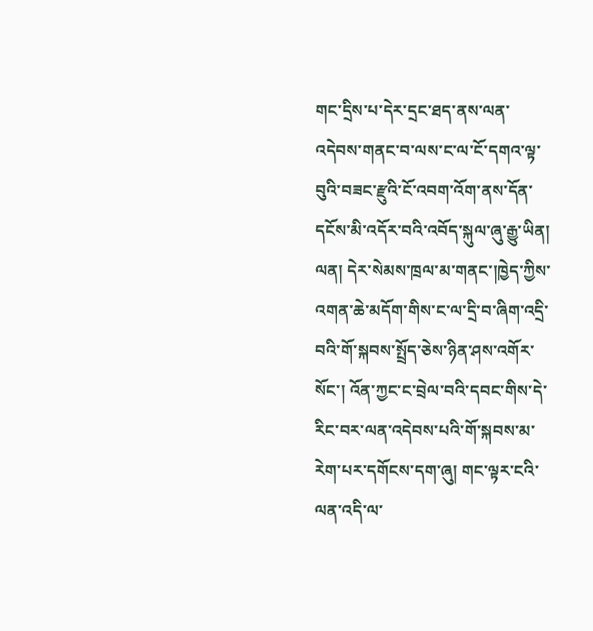གང་དྲིས་པ་དེར་དྲང་ཐད་ནས་ལན་འདེབས་གནང་བ་ལས་ང་ལ་ངོ་དགའ་ལྟ་བུའི་བཟང་རྫུའི་ངོ་འབག་འོག་ནས་དོན་དངོས་མི་འདོར་བའི་འབོད་སྐུལ་ཞུ་རྒྱུ་ཡིན།
ལན། དེར་སེམས་ཁྲལ་མ་གནང་།ཁྱེད་ཀྱིས་འགན་ཆེ་མདོག་གིས་ང་ལ་དྲི་བ་ཞིག་འདྲི་བའི་གོ་སྐབས་སྤྲོད་ཅེས་ཉིན་ཤས་འགོར་སོང་། འོན་ཀྱང་ང་བྲེལ་བའི་དབང་གིས་དེ་རིང་བར་ལན་འདེབས་པའི་གོ་སྐབས་མ་རེག་པར་དགོངས་དག་ཞུ། གང་ལྟར་ངའི་ལན་འདི་ལ་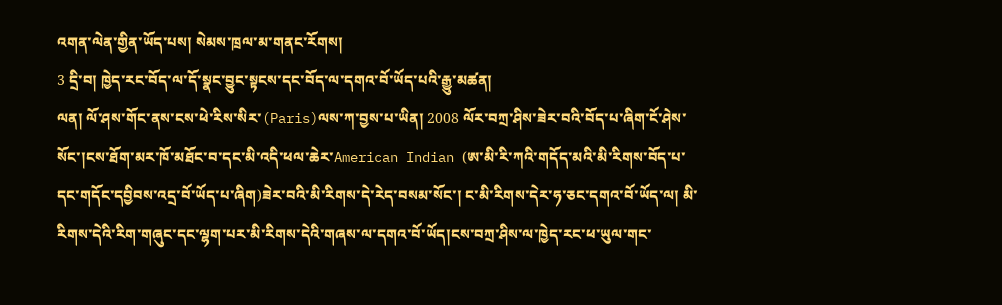འགན་ལེན་གྱིན་ཡོད་པས། སེམས་ཁྲལ་མ་གནང་རོགས།
3 དྲི་བ། ཁྱེད་རང་བོད་ལ་དོ་སྣང་བྱུང་སྟངས་དང་བོད་ལ་དགའ་བོ་ཡོད་པའི་རྒྱུ་མཚན།
ལན། ལོ་ཤས་གོང་ནས་ངས་ཕེ་རིས་སིར་(Paris)ལས་ཀ་བྱས་པ་ཡིན། 2008 ལོར་བཀྲ་ཤིས་ཟེར་བའི་བོད་པ་ཞིག་ངོ་ཤེས་སོང་།ངས་ཐོག་མར་ཁོ་མཐོང་བ་དང་མི་འདི་ཕལ་ཆེར་American Indian (ཨ་མི་རི་ཀའི་གདོད་མའི་མི་རིགས་བོད་པ་དང་གདོང་དབྱིབས་འདྲ་བོ་ཡོད་པ་ཞིག)ཟེར་བའི་མི་རིགས་དེ་རེད་བསམ་སོང་། ང་མི་རིགས་དེར་ཧ་ཅང་དགའ་བོ་ཡོད་ལ། མི་རིགས་དེའི་རིག་གཞུང་དང་ལྷག་པར་མི་རིགས་དེའི་གཞས་ལ་དགའ་བོ་ཡོད།ངས་བཀྲ་ཤིས་ལ་ཁྱེད་རང་ཕ་ཡུལ་གང་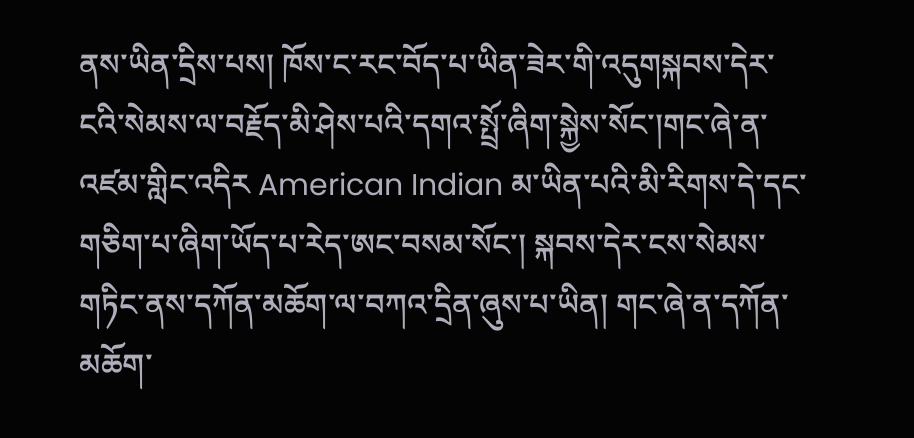ནས་ཡིན་དྲིས་པས། ཁོས་ང་རང་བོད་པ་ཡིན་ཟེར་གི་འདུགསྐབས་དེར་ངའི་སེམས་ལ་བརྗོད་མི་ཤེས་པའི་དགའ་སྤྲོ་ཞིག་སྐྱེས་སོང་།གང་ཞེ་ན་འཛམ་གླིང་འདིར American Indian མ་ཡིན་པའི་མི་རིགས་དེ་དང་གཅིག་པ་ཞིག་ཡོད་པ་རེད་ཨང་བསམ་སོང་། སྐབས་དེར་ངས་སེམས་གཏིང་ནས་དཀོན་མཆོག་ལ་བཀའ་དྲིན་ཞུས་པ་ཡིན། གང་ཞེ་ན་དཀོན་མཆོག་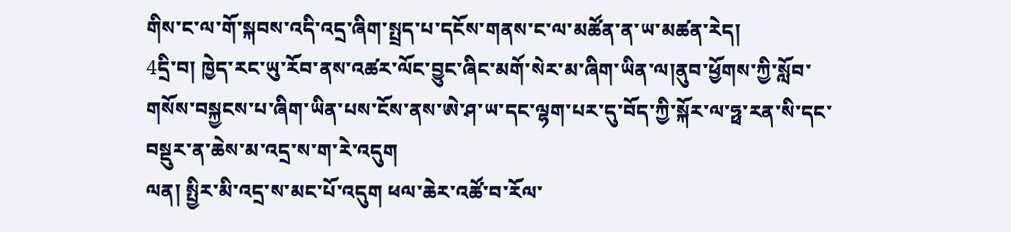གིས་ང་ལ་གོ་སྐབས་འདི་འདྲ་ཞིག་སྤྲད་པ་དངོས་གནས་ང་ལ་མཚོན་ན་ཡ་མཚན་རེད།
4དྲི་བ། ཁྱེད་རང་ཡུ་རོབ་ནས་འཚར་ལོང་བྱུང་ཞིང་མགོ་སེར་མ་ཞིག་ཡིན་ལ།ནུབ་ཕྱོགས་ཀྱི་སློབ་གསོས་བསྐྱངས་པ་ཞིག་ཡིན་པས་ངོས་ནས་ཨེ་ཤ་ཡ་དང་ལྷག་པར་དུ་བོད་ཀྱི་སྐོར་ལ་ཧྥ་རན་སི་དང་བསྡུར་ན་ཆེས་མ་འདྲ་ས་ག་རེ་འདུག
ལན། སྤྱིར་མི་འདྲ་ས་མང་པོ་འདུག ཕལ་ཆེར་འཚོ་བ་རོལ་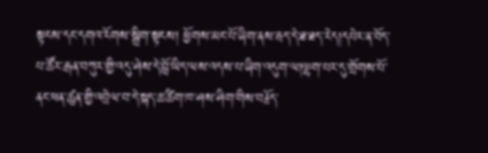སྟངས་དང་དགའ་རོགས་སྒྲིག་སྟངས། ཕྱོགས་མང་པོ་ཞིག་ནས་རྦད་དེ་ཐ་ཐད་རེད།དཔེར་ན་བོད་པ་ཚོར་རྒན་བཀུར་གྱི་འདུ་ཤེས་དེ་བློ་ཡིད་ལས་འདས་པ་ཞིག་འདུག་ལ།ལྷག་པར་དུ་གྲོགས་པོ་ནང་ཕན་ཚུན་གྱི་འབྲེལ་བ་དེ་སྐད་ཆ་ཚིག་ཁ་ཤས་ཤིག་གིས་བརྗོད་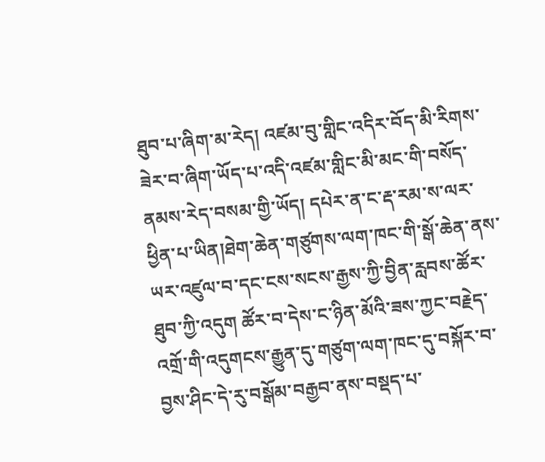ཐུབ་པ་ཞིག་མ་རེད། འཛམ་བུ་གླིང་འདིར་བོད་མི་རིགས་ཟེར་བ་ཞིག་ཡོད་པ་འདི་འཛམ་གླིང་མི་མང་གི་བསོད་ནམས་རེད་བསམ་གྱི་ཡོད། དཔེར་ན་ང་རྡ་རམ་ས་ལར་ཕྱིན་པ་ཡིན།ཐེག་ཆེན་གཙུགས་ལག་ཁང་གི་སྒོ་ཆེན་ནས་ཡར་འཛུལ་བ་དང་ངས་སངས་རྒྱས་ཀྱི་བྱིན་རླབས་ཚོར་ཐུབ་ཀྱི་འདུག ཚོར་བ་དེས་ང་ཉིན་མོའི་ཟས་ཀྱང་བརྗེད་འགྲོ་གི་འདུགངས་རྒྱུན་དུ་གཙུག་ལག་ཁང་དུ་བསྐོར་བ་བྱས་ཤིང་དེ་རུ་བསྒོམ་བརྒྱབ་ནས་བསྡད་པ་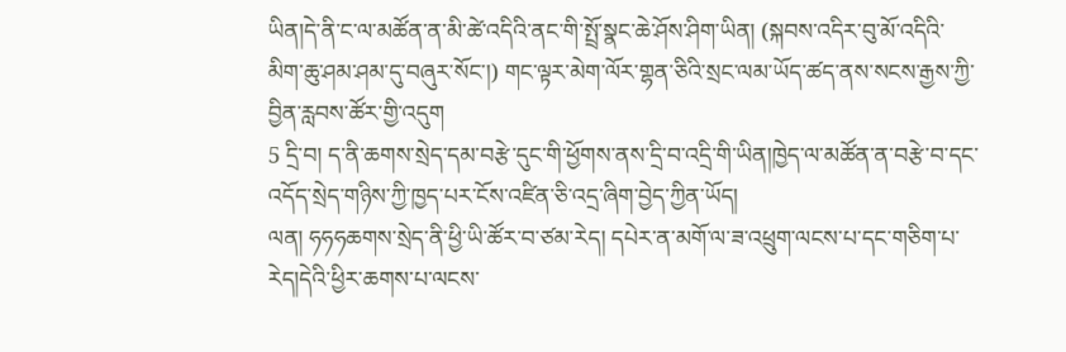ཡིན།དེ་ནི་ང་ལ་མཚོན་ན་མི་ཚེ་འདིའི་ནང་གི་སྤྲོ་སྣང་ཆེ་ཤོས་ཤིག་ཡིན། (སྐབས་འདིར་བུ་མོ་འདིའི་མིག་ཆུ་ཤམ་ཤམ་དུ་བཞུར་སོང་།) གང་ལྟར་མེག་ལོར་གྷན་ཅིའི་སྲང་ལམ་ཡོད་ཚད་ནས་སངས་རྒྱས་ཀྱི་བྱིན་རླབས་ཚོར་གྱི་འདུག
5 དྲི་བ། ད་ནི་ཆགས་སྲེད་དམ་བརྩེ་དུང་གི་ཕྱོགས་ནས་དྲི་བ་འདྲི་གི་ཡིན།ཁྱེད་ལ་མཚོན་ན་བརྩེ་བ་དང་འདོད་སྲེད་གཉིས་ཀྱི་ཁྱད་པར་ངོས་འཛིན་ཅི་འདྲ་ཞིག་བྱེད་ཀྱིན་ཡོད།
ལན། ཧཧཧཆགས་སྲེད་ནི་ཕྱི་ཡི་ཚོར་བ་ཙམ་རེད། དཔེར་ན་མགོ་ལ་ཟ་འཕྲུག་ལངས་པ་དང་གཅིག་པ་རེད།དེའི་ཕྱིར་ཆགས་པ་ལངས་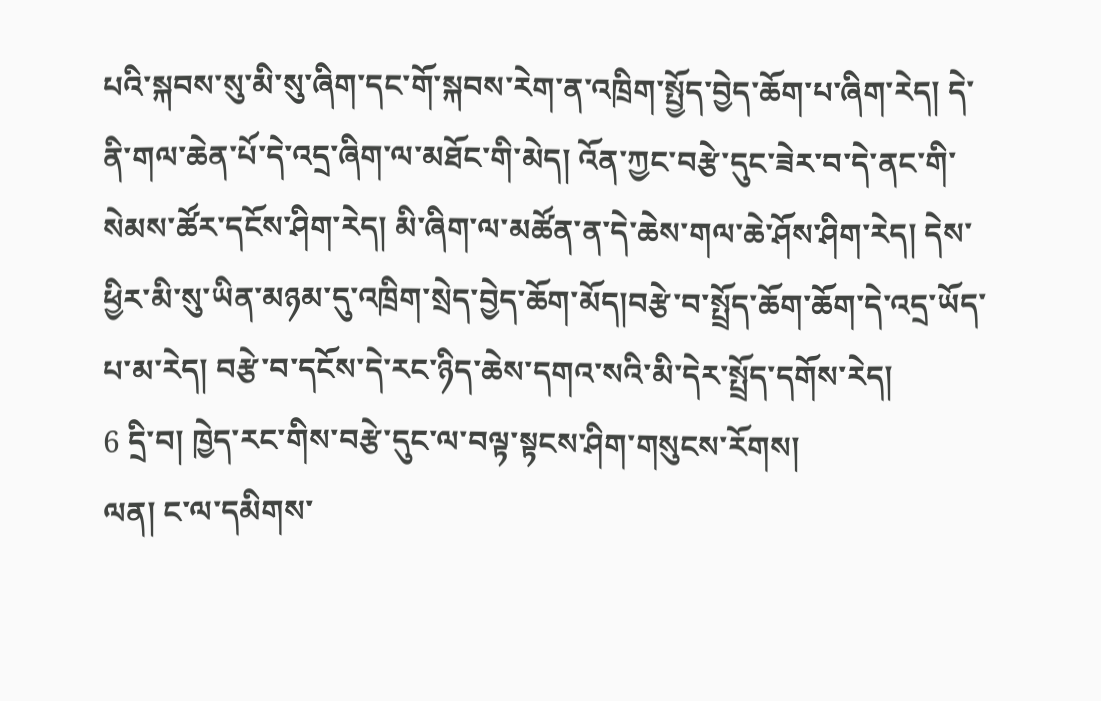པའི་སྐབས་སུ་མི་སུ་ཞིག་དང་གོ་སྐབས་རེག་ན་འཁྲིག་སྤྱོད་བྱེད་ཆོག་པ་ཞིག་རེད། དེ་ནི་གལ་ཆེན་པོ་དེ་འདྲ་ཞིག་ལ་མཐོང་གི་མེད། འོན་ཀྱང་བརྩེ་དུང་ཟེར་བ་དེ་ནང་གི་སེམས་ཚོར་དངོས་ཤིག་རེད། མི་ཞིག་ལ་མཚོན་ན་དེ་ཆེས་གལ་ཆེ་ཤོས་ཤིག་རེད། དེས་ཕྱིར་མི་སུ་ཡིན་མཉམ་དུ་འཁྲིག་སྲེད་བྱེད་ཆོག་མོད།བརྩེ་བ་སྤྲོད་ཆོག་ཆོག་དེ་འདྲ་ཡོད་པ་མ་རེད། བརྩེ་བ་དངོས་དེ་རང་ཉིད་ཆེས་དགའ་སའི་མི་དེར་སྤྲོད་དགོས་རེད།
6 དྲི་བ། ཁྱེད་རང་གིས་བརྩེ་དུང་ལ་བལྟ་སྟངས་ཤིག་གསུངས་རོགས།
ལན། ང་ལ་དམིགས་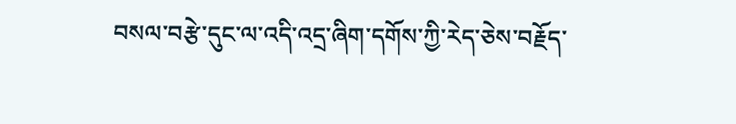བསལ་བརྩེ་དུང་ལ་འདི་འདྲ་ཞིག་དགོས་ཀྱི་རེད་ཅེས་བརྗོད་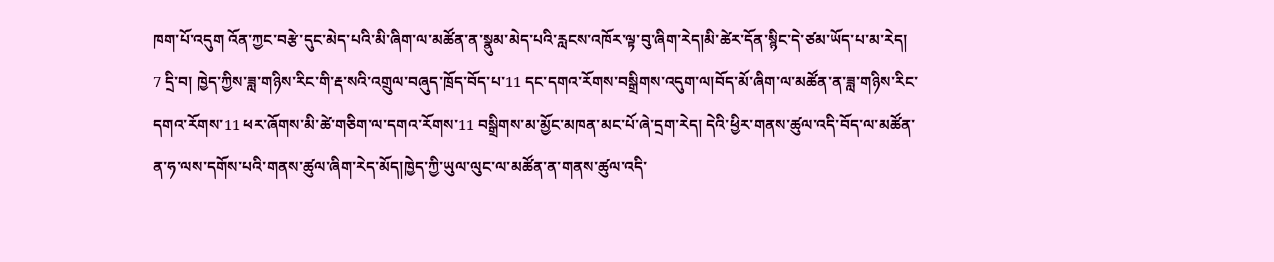ཁག་པོ་འདུག འོན་ཀྱང་བརྩེ་དུང་མེད་པའི་མི་ཞིག་ལ་མཚོན་ན་སྣུམ་མེད་པའི་རླངས་འཁོར་ལྟ་བུ་ཞིག་རེད།མི་ཚེར་དོན་སྙིང་དེ་ཙམ་ཡོད་པ་མ་རེད།
7 དྲི་བ། ཁྱེད་ཀྱིས་ཟླ་གཉིས་རིང་གི་རྡ་སའི་འགྲུལ་བཞུད་ཁྲོད་བོད་པ་11 དང་དགའ་རོགས་བསྒྲིགས་འདུག་ལ།བོད་མོ་ཞིག་ལ་མཚོན་ན་ཟླ་གཉིས་རིང་དགའ་རོགས་11 ཕར་ཞོགས་མི་ཚེ་གཅིག་ལ་དགའ་རོགས་11 བསྒྲིགས་མ་མྱོང་མཁན་མང་པོ་ཞེ་དྲག་རེད། དེའི་ཕྱིར་གནས་ཚུལ་འདི་བོད་ལ་མཚོན་ན་ཧ་ལས་དགོས་པའི་གནས་ཚུལ་ཞིག་རེད་མོད།ཁྱེད་ཀྱི་ཡུལ་ལུང་ལ་མཚོན་ན་གནས་ཚུལ་འདི་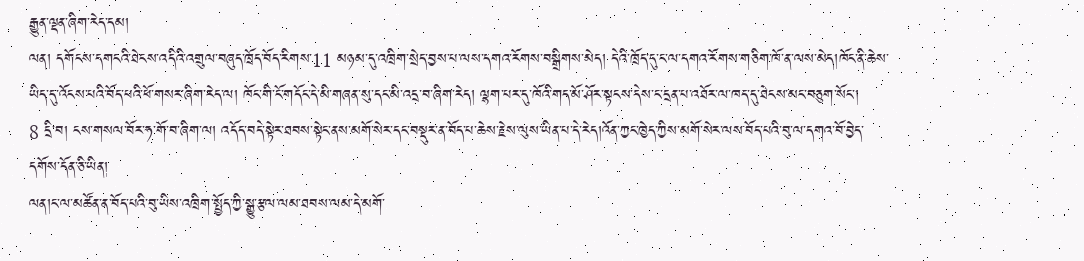རྒྱུན་ལྡན་ཞིག་རེད་དམ།
ལན། དགོངས་དགངའི་ཐེངས་འདིའི་འགྲུལ་བཞུད་ཁྲོད་བོད་རིགས་11 མཉམ་དུ་འཁྲིག་སྲེད་བྱས་པ་ལས་དགའ་རོགས་བསྒྲིགས་མེད། དེའི་ཁྲོད་དུ་ང་ལ་དགའ་རོགས་གཅིག་ཁོ་ན་ལས་མེད།ཁོང་ནི་ཆེས་ཡིད་དུ་འོངས་པའི་བོད་པའི་ཕོ་གསར་ཞིག་རེད་ལ། ཁོང་གི་ངོ་གདོང་དེ་མི་གཞན་སུ་དང་མི་འདྲ་བ་ཞིག་རེད། ལྷག་པར་དུ་ཁོའི་གད་མོ་ཤོར་སྟངས་དེས་ང་དྲན་པ་འཐོར་ལ་ཁད་དུ་ཐེངས་མང་བཅུག་སོང་།
8 དྲི་བ། ངས་གསལ་བོར་ཧ་གོ་བ་ཞིག་ལ། འདོད་བདེ་སྟེར་ཐབས་སྟེང་ནས་མགོ་སེར་དང་བསྡུར་ན་བོད་པ་ཆེས་རྗེས་ལུས་ཡིན་པ་དེ་རེད།འོན་ཀྱང་ཁྱེད་ཀྱིས་མགོ་སེར་ལས་བོད་པའི་བུ་ལ་དགའ་བོ་བྱེད་དགོས་དོན་ཅི་ཡིན།
ལན།ང་ལ་མཚོན་ན་བོད་པའི་བུ་ཡིས་འཁྲིག་སྤྱོད་ཀྱི་སྒྱུ་རྩལ་ལམ་ཐབས་ལམ་དེ་མགོ་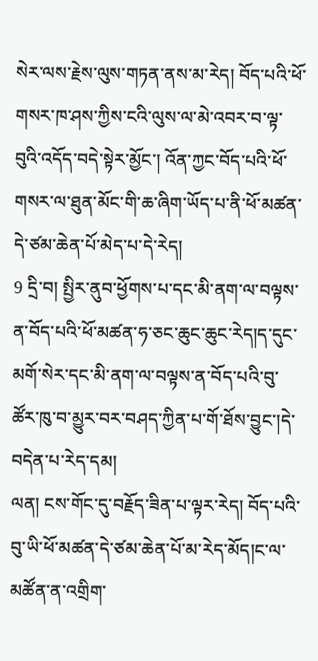སེར་ལས་རྗེས་ལུས་གཏན་ནས་མ་རེད། བོད་པའི་ཕོ་གསར་ཁ་ཤས་ཀྱིས་ངའི་ལུས་ལ་མེ་འབར་བ་ལྟ་བུའི་འདོད་བདེ་སྟེར་མྱོང་། འོན་ཀྱང་བོད་པའི་ཕོ་གསར་ལ་ཐུན་མོང་གི་ཆ་ཞིག་ཡོད་པ་ནི་ཕོ་མཚན་དེ་ཙམ་ཆེན་པོ་མེད་པ་དེ་རེད།
9 དྲི་བ། སྤྱིར་ནུབ་ཕྱོགས་པ་དང་མི་ནག་ལ་བལྟས་ན་བོད་པའི་ཕོ་མཚན་ཧ་ཅང་ཆུང་ཆུང་རེད།ད་དུང་མགོ་སེར་དང་མི་ནག་ལ་བལྟས་ན་བོད་པའི་བུ་ཚོར་ཁུ་བ་མྱུར་བར་བཤད་ཀྱིན་པ་གོ་ཐོས་བྱུང་།དེ་བདེན་པ་རེད་དམ།
ལན། ངས་གོང་དུ་བརྗོད་ཟིན་པ་ལྟར་རེད། བོད་པའི་བུ་ཡི་ཕོ་མཚན་དེ་ཙམ་ཆེན་པོ་མ་རེད་མོད།ང་ལ་མཚོན་ན་འགྲིག་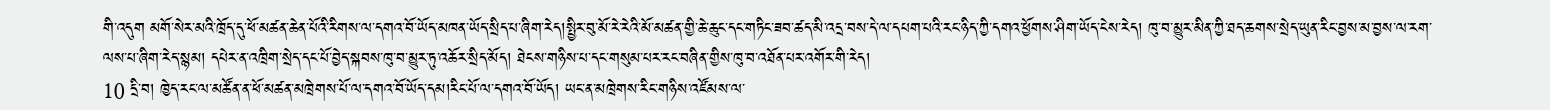གི་འདུག མགོ་སེར་མའི་ཁྲོད་དུ་ཕོ་མཚན་ཆེན་པོའི་རིགས་ལ་དགའ་བོ་ཡོད་མཁན་ཡོད་སྲིད་པ་ཞིག་རེད།སྤྱིར་བུ་མོ་རེ་རེའི་མོ་མཚན་གྱི་ཆེ་ཆུང་དང་གཏིང་ཟབ་ཚད་མི་འདྲ་བས་དེ་ལ་དཔག་པའི་རང་ཉིད་ཀྱི་དགའ་ཕྱོགས་ཤིག་ཡོད་ངེས་རེད། ཁུ་བ་མྱུར་མིན་ཀྱི་ཐད་ཆགས་སྲེད་ཡུན་རིང་བྱས་མ་བྱས་ལ་རག་ལས་པ་ཞིག་རེད་སྙམ། དཔེར་ན་འཁྲིག་སྲེད་དང་པོ་བྱེད་སྐབས་ཁུ་བ་མྱུར་ཏུ་འཆོར་སྲིད་མོད། ཐེངས་གཉིས་པ་དང་གསུམ་པར་རང་བཞིན་གྱིས་ཁུ་བ་འཐོན་པར་འགོར་གི་རེད།
10 དྲི་བ། ཁྱེད་རང་ལ་མཚོན་ན་ཕོ་མཚན་མཁྲེགས་པོ་ལ་དགའ་བོ་ཡོད་དམ།རིང་པོ་ལ་དགའ་བོ་ཡོད། ཡང་ན་མཁྲེགས་རིང་གཉིས་འཛོམས་ལ་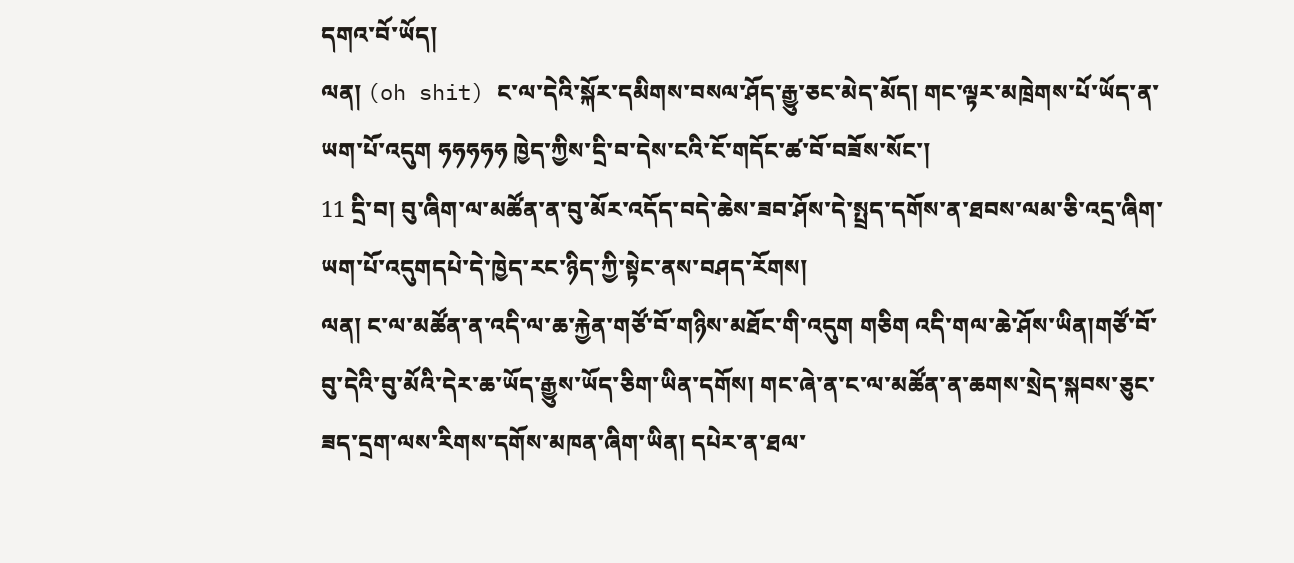དགའ་བོ་ཡོད།
ལན། (oh shit) ང་ལ་དེའི་སྐོར་དམིགས་བསལ་ཤོད་རྒྱུ་ཅང་མེད་མོད། གང་ལྟར་མཁྲེགས་པོ་ཡོད་ན་ཡག་པོ་འདུག ཧཧཧཧཧ ཁྱེད་ཀྱིས་དྲི་བ་དེས་ངའི་ངོ་གདོང་ཚ་བོ་བཟོས་སོང་།
11 དྲི་བ། བུ་ཞིག་ལ་མཚོན་ན་བུ་མོར་འདོད་བདེ་ཆེས་ཟབ་ཤོས་དེ་སྤྲད་དགོས་ན་ཐབས་ལམ་ཅི་འདྲ་ཞིག་ཡག་པོ་འདུགདཔེ་དེ་ཁྱེད་རང་ཉིད་ཀྱི་སྟེང་ནས་བཤད་རོགས།
ལན། ང་ལ་མཚོན་ན་འདི་ལ་ཆ་རྐྱེན་གཙོ་བོ་གཉིས་མཐོང་གི་འདུག གཅིག འདི་གལ་ཆེ་ཤོས་ཡིན།གཙོ་བོ་བུ་དེའི་བུ་མོའི་དེར་ཆ་ཡོད་རྒྱུས་ཡོད་ཅིག་ཡིན་དགོས། གང་ཞེ་ན་ང་ལ་མཚོན་ན་ཆགས་སྲེད་སྐབས་ཅུང་ཟད་དྲག་ལས་རིགས་དགོས་མཁན་ཞིག་ཡིན། དཔེར་ན་ཐལ་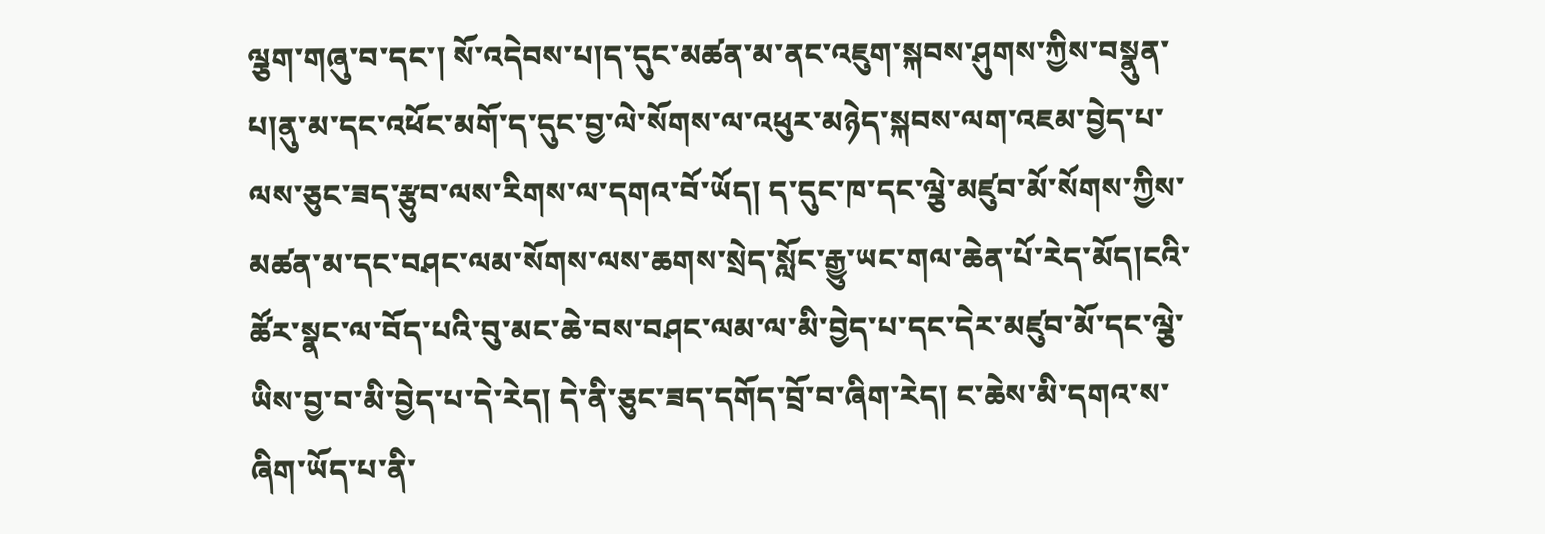ལྕག་གཞུ་བ་དང་། སོ་འདེབས་པ།ད་དུང་མཚན་མ་ནང་འཇུག་སྐབས་ཤུགས་ཀྱིས་བསྣུན་པ།ནུ་མ་དང་འཕོང་མགོ་ད་དུང་བྱ་ལེ་སོགས་ལ་འཕུར་མཉེད་སྐབས་ལག་འཇམ་བྱེད་པ་ལས་ཅུང་ཟད་རྩུབ་ལས་རིགས་ལ་དགའ་བོ་ཡོད། ད་དུང་ཁ་དང་ལྕེ་མཛུབ་མོ་སོགས་ཀྱིས་མཚན་མ་དང་བཤང་ལམ་སོགས་ལས་ཆགས་སྲེད་སློང་རྒྱུ་ཡང་གལ་ཆེན་པོ་རེད་མོད།ངའི་ཚོར་སྣང་ལ་བོད་པའི་བུ་མང་ཆེ་བས་བཤང་ལམ་ལ་མི་བྱེད་པ་དང་དེར་མཛུབ་མོ་དང་ལྕེ་ཡིས་བྱ་བ་མི་བྱེད་པ་དེ་རེད། དེ་ནི་ཅུང་ཟད་དགོད་བྲོ་བ་ཞིག་རེད། ང་ཆེས་མི་དགའ་ས་ཞིག་ཡོད་པ་ནི་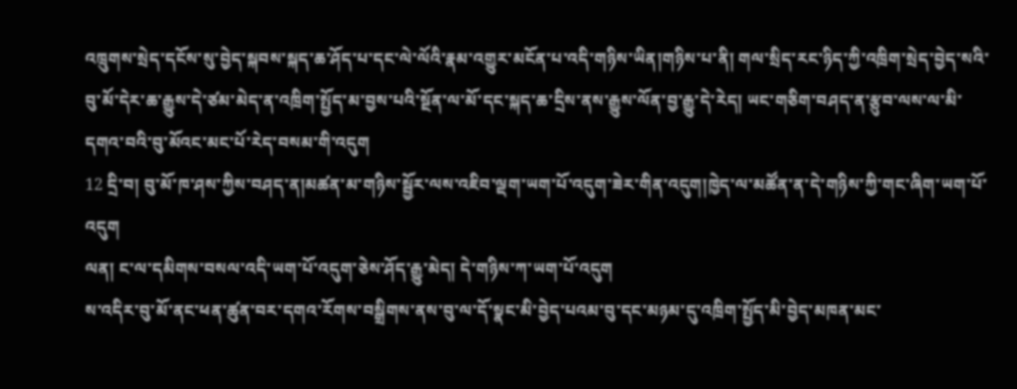འཁྲུགས་སྲེད་དངོས་སུ་བྱེད་སྐབས་སྐད་ཆ་ཤོད་པ་དང་ལེ་ལོའི་རྣམ་འགྱུར་མངོན་པ་འདི་གཉིས་ཡིན།གཉིས་པ་ནི། གལ་སྲིད་རང་ཉིད་ཀྱི་འཁྲིག་སྲེད་བྱེད་སའི་བུ་མོ་དེར་ཆ་རྒྱུས་དེ་ཙམ་མེད་ན་འཁྲིག་སྤྱོད་མ་བྱས་པའི་སྔོན་ལ་མོ་དང་སྐད་ཆ་དྲིས་ནས་རྒྱུས་ལོན་བྱ་རྒྱུ་དེ་རེད། ཡང་གཅིག་བཤད་ན་རྩུབ་ལས་ལ་མི་དགའ་བའི་བུ་མོའང་མང་པོ་རེད་བསམ་གི་འདུག
12 དྲི་བ། བུ་མོ་ཁ་ཤས་ཀྱིས་བཤད་ན།མཚན་མ་གཉིས་སྦྱོར་ལས་འཇིབ་ལྡག་ཡག་པོ་འདུག་ཟེར་གིན་འདུག།ཁྱེད་ལ་མཚོན་ན་དེ་གཉིས་ཀྱི་གང་ཞིག་ཡག་པོ་འདུག
ལན། ང་ལ་དམིགས་བསལ་འདི་ཡག་པོ་འདུག་ཅེས་ཤོད་རྒྱུ་མེད། དེ་གཉིས་ཀ་ཡག་པོ་འདུག
ས་འདིར་བུ་མོ་ནང་ཕན་ཚུན་བར་དགའ་རོགས་བསྒྲིགས་ནས་བུ་ལ་དོ་སྣང་མི་བྱེད་པའམ་བུ་དང་མཉམ་དུ་འཁྲིག་སྤྱོད་མི་བྱེད་མཁན་མང་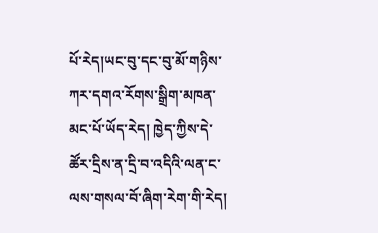པོ་རེད།ཡང་བུ་དང་བུ་མོ་གཉིས་ཀར་དགའ་རོགས་སྒྲིག་མཁན་མང་པོ་ཡོད་རེད། ཁྱེད་ཀྱིས་དེ་ཚོར་དྲིས་ན་དྲི་བ་འདིའི་ལན་ང་ལས་གསལ་བོ་ཞིག་རེག་གི་རེད།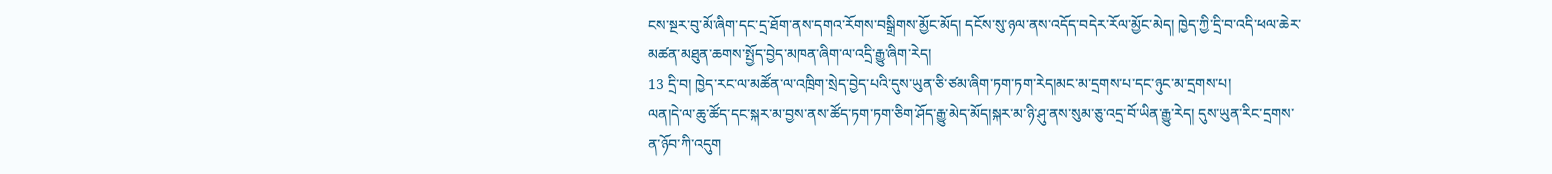ངས་སྔར་བུ་མོ་ཞིག་དང་དྲ་ཐོག་ནས་དགའ་རོགས་བསྒྲིགས་མྱོང་མོད། དངོས་སུ་ཉལ་ནས་འདོད་བདེར་རོལ་མྱོང་མེད། ཁྱེད་ཀྱི་དྲི་བ་འདི་ཕལ་ཆེར་མཚན་མཐུན་ཆགས་སྤྱོད་བྱེད་མཁན་ཞིག་ལ་འདྲི་རྒྱུ་ཞིག་རེད།
13 དྲི་བ། ཁྱེད་རང་ལ་མཚོན་ལ་འཁྲིག་སྲེད་བྱེད་པའི་དུས་ཡུན་ཅི་ཙམ་ཞིག་ཏག་ཏག་རེད།མང་མ་དྲགས་པ་དང་ཉུང་མ་དྲགས་པ།
ལན།དེ་ལ་ཆུ་ཚོད་དང་སྐར་མ་བྱས་ནས་ཚོད་ཏག་ཏག་ཅིག་ཤོད་རྒྱུ་མེད་མོད།སྐར་མ་ཉི་ཤུ་ནས་སུམ་ཅུ་འདྲ་བོ་ཡིན་རྒྱུ་རེད། དུས་ཡུན་རིང་དྲགས་ན་ཉོབ་ཀི་འདུག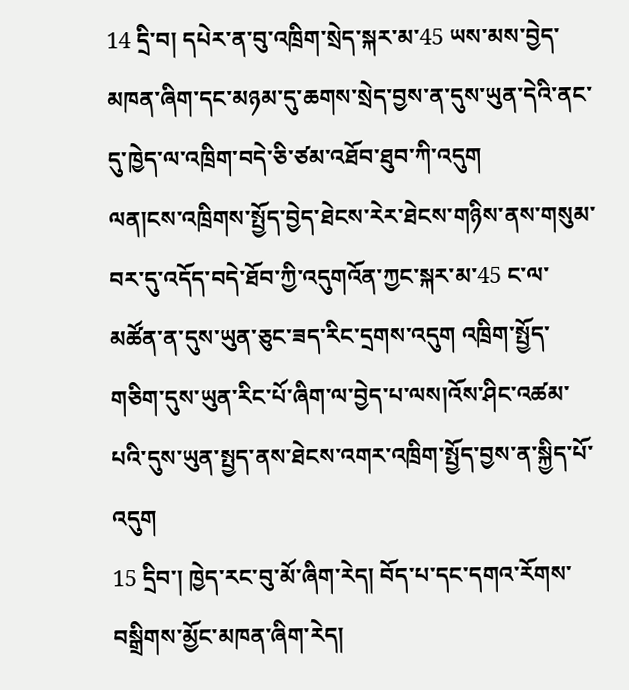14 དྲི་བ། དཔེར་ན་བུ་འཁྲིག་སྲེད་སྐར་མ་45 ཡས་མས་བྱེད་མཁན་ཞིག་དང་མཉམ་དུ་ཆགས་སྲེད་བྱས་ན་དུས་ཡུན་དེའི་ནང་དུ་ཁྱེད་ལ་འཁྲིག་བདེ་ཅི་ཙམ་འཐོབ་ཐུབ་ཀི་འདུག
ལན།ངས་འཁྲིགས་སྤྱོད་བྱེད་ཐེངས་རེར་ཐེངས་གཉིས་ནས་གསུམ་བར་དུ་འདོད་བདེ་ཐོབ་ཀྱི་འདུགའོན་ཀྱང་སྐར་མ་45 ང་ལ་མཚོན་ན་དུས་ཡུན་ཅུང་ཟད་རིང་དྲགས་འདུག འཁྲིག་སྤྱོད་གཅིག་དུས་ཡུན་རིང་པོ་ཞིག་ལ་བྱེད་པ་ལས།འོས་ཤིང་འཚམ་པའི་དུས་ཡུན་སྤྱད་ནས་ཐེངས་འགར་འཁྲིག་སྤྱོད་བྱས་ན་སྐྱིད་པོ་འདུག
15 དྲིབ་། ཁྱེད་རང་བུ་མོ་ཞིག་རེད། བོད་པ་དང་དགའ་རོགས་བསྒྲིགས་མྱོང་མཁན་ཞིག་རེད།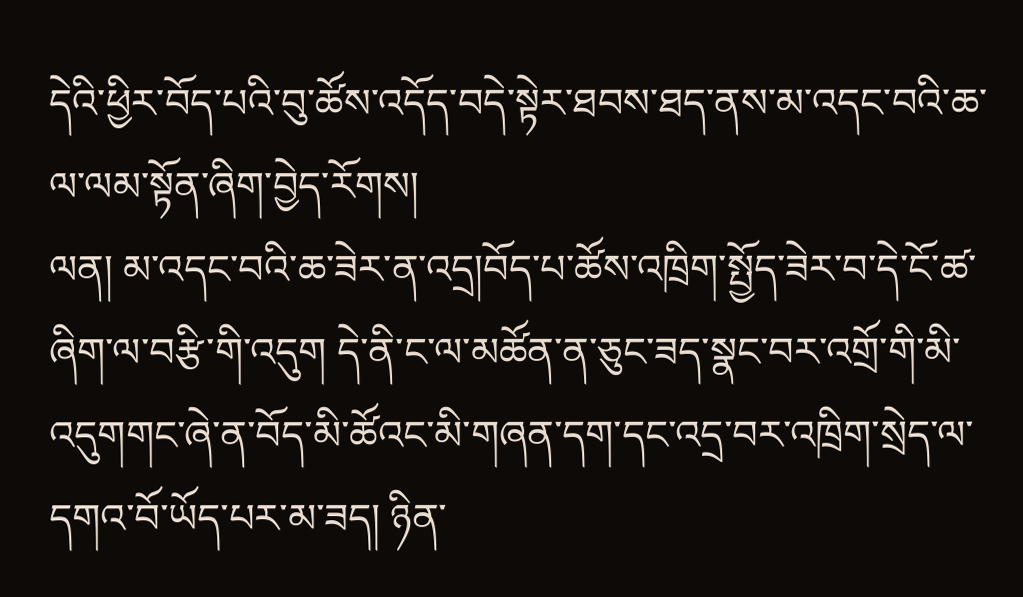དེའི་ཕྱིར་བོད་པའི་བུ་ཚོས་འདོད་བདེ་སྟེར་ཐབས་ཐད་ནས་མ་འདང་བའི་ཆ་ལ་ལམ་སྟོན་ཞིག་བྱེད་རོགས།
ལན། མ་འདང་བའི་ཆ་ཟེར་ན་འདྲ།བོད་པ་ཚོས་འཁྲིག་སྤྱོད་ཟེར་བ་དེ་ངོ་ཚ་ཞིག་ལ་བརྩི་གི་འདུག དེ་ནི་ང་ལ་མཚོན་ན་ཅུང་ཟད་སྣང་བར་འགྲོ་གི་མི་འདུགགང་ཞེ་ན་བོད་མི་ཚོའང་མི་གཞན་དག་དང་འདྲ་བར་འཁྲིག་སྲེད་ལ་དགའ་བོ་ཡོད་པར་མ་ཟད། ཉིན་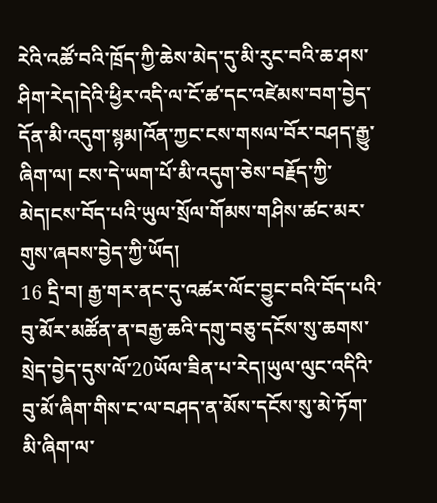རེའི་འཚོ་བའི་ཁྲོད་ཀྱི་ཆེས་མེད་དུ་མི་རུང་བའི་ཆ་ཤས་ཤིག་རེད།དེའི་ཕྱིར་འདི་ལ་ངོ་ཚ་དང་འཛེམས་བག་བྱེད་དོན་མི་འདུག་སྙམ།འོན་ཀྱང་ངས་གསལ་བོར་བཤད་རྒྱུ་ཞིག་ལ། ངས་དེ་ཡག་པོ་མི་འདུག་ཅེས་བརྗོད་ཀྱི་མེད།ངས་བོད་པའི་ཡུལ་སྲོལ་གོམས་གཤིས་ཚང་མར་གུས་ཞབས་བྱེད་ཀྱི་ཡོད།
16 དྲི་བ། རྒྱ་གར་ནང་དུ་འཚར་ལོང་བྱུང་བའི་བོད་པའི་བུ་མོར་མཚོན་ན་བརྒྱ་ཆའི་དགུ་བཅུ་དངོས་སུ་ཆགས་སྲེད་བྱེད་དུས་ལོ་20ཡོལ་ཟིན་པ་རེད།ཡུལ་ལུང་འདིའི་བུ་མོ་ཞིག་གིས་ང་ལ་བཤད་ན་མོས་དངོས་སུ་མེ་ཏོག་མི་ཞིག་ལ་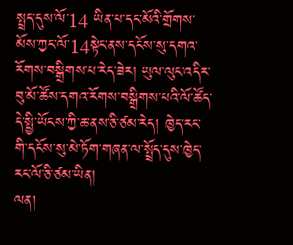སྤྲད་དུས་ལོ་14 ཡིན་པ་དང་མོའི་གྲོགས་མོས་ཀྱང་ལོ་14སྟེང་ནས་དངོས་སུ་དགའ་རོགས་བསྒྲིགས་པ་རེད་ཟེར། ཡུལ་ལུང་འདིར་བུ་མོ་ཚོས་དགའ་རོགས་བསྒྲིགས་པའི་ལོ་ཚོད་དེ་སྤྱི་ཡོངས་ཀྱི་ཆ་ནས་ཅི་ཙམ་རེད། ཁྱེད་རང་གི་དངོས་སུ་མེ་ཏོག་གཞན་ལ་སྤྲོད་དུས་ཁྱེད་རང་ལོ་ཅི་ཙམ་ཡིན།
ལན།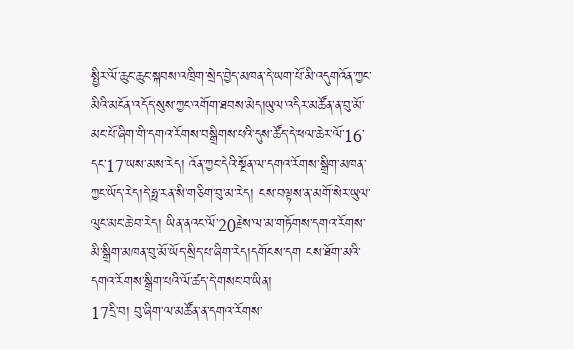སྤྱིར་ལོ་ཆུང་ཆུང་སྐབས་འཁྲིག་སྲེད་བྱེད་མཁན་དེ་ཡག་པོ་མི་འདུགའོན་ཀྱང་མིའི་མངོན་འདོད་སུས་ཀྱང་འགོག་ཐབས་མེད།ཡུལ་འདིར་མཚོན་ན་བུ་མོ་མང་པོ་ཞིག་གི་དགའ་རོགས་བསྒྲིགས་པའི་དུས་ཚོད་དེ་ཕལ་ཆེར་ལོ་16་དང་17་ཡས་མས་རེད། འོན་ཀྱང་དེའི་སྔོན་ལ་དགའ་རོགས་སྒྲིག་མཁན་ཀྱང་ཡོད་རེད།དེ་ཧྥ་རན་སི་གཅིག་བུ་མ་རེད། ངས་བལྟས་ན་མགོ་སེར་ཡུལ་ལུང་མང་ཆེ་བ་རེད། ཡིན་ནའང་ལོ་20རྗེས་ལ་མ་གཏོགས་དགའ་རོགས་མི་སྒྲིག་མཁན་བུ་མོ་ཡོད་སྲིད་པ་ཞིག་རེད།དགོངས་དག ངས་ཐོག་མའི་དགའ་རོགས་སྒྲིག་པའི་ལོ་ཚད་དེ་གསང་བ་ཡིན།
17དྲི་བ། བུ་ཞིག་ལ་མཚོན་ན་དགའ་རོགས་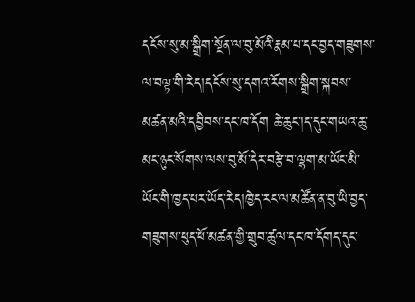དངོས་སུ་མ་སྒྲིག་སྔོན་ལ་བུ་མོའི་རྣམ་པ་དང་བྱད་གཟུགས་ལ་བལྟ་གི་རེད།དངོས་སུ་དགའ་རོགས་སྒྲིག་སྐབས་མཚན་མའི་དབྱིབས་དང་ཁ་དོག ཆེ་ཆུང་།ད་དུང་གཡའ་ཆུ་མང་ཉུང་སོགས་ལས་བུ་མོ་དེར་བརྩེ་བ་ལྷག་མ་ཡོང་མི་ཡོང་གི་ཁྱད་པར་ཡོད་རེད།ཁྱེད་རང་ལ་མཚོན་ན་བུ་ཡི་བྱད་གཟུགས་ཕུད་ཕོ་མཚན་གྱི་གྲུབ་ཚུལ་དང་ཁ་དོགད་དུང་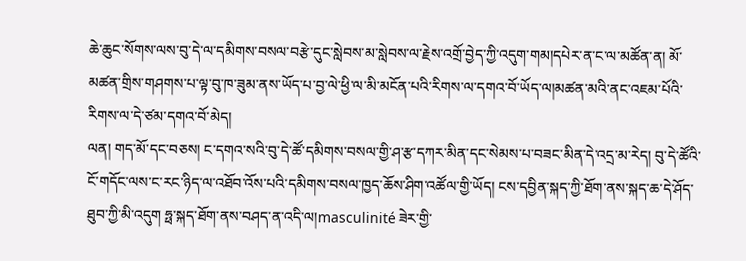ཆེ་ཆུང་སོགས་ལས་བུ་དེ་ལ་དམིགས་བསལ་བརྩེ་དུང་སླེབས་མ་སླེབས་ལ་རྗེས་འགྲོ་བྱེད་ཀྱི་འདུག་གམ།དཔེར་ན་ང་ལ་མཚོན་ན། མོ་མཚན་གྲིས་གཤགས་པ་ལྟ་བུ་ཁ་ཟུམ་ནས་ཡོད་པ་བྱ་ལེ་ཕྱི་ལ་མི་མངོན་པའི་རིགས་ལ་དགའ་བོ་ཡོད་ལ།མཚན་མའི་ནང་འཇམ་པོའི་རིགས་ལ་དེ་ཙམ་དགའ་བོ་མེད།
ལན། གད་མོ་དང་བཅས། ང་དགའ་སའི་བུ་དེ་ཚོ་དམིགས་བསལ་གྱི་ཤ་རྩ་དཀར་མིན་དང་སེམས་པ་བཟང་མིན་དེ་འདྲ་མ་རེད། བུ་དེ་ཚོའི་ངོ་གདོང་ལས་ང་རང་ཉིད་ལ་འཐོབ་འོས་པའི་དམིགས་བསལ་ཁྱད་ཆོས་ཤིག་འཚོལ་གྱི་ཡོད། ངས་དབྱིན་སྐད་ཀྱི་ཐོག་ནས་སྐད་ཆ་དེ་ཤོད་ཐུབ་ཀྱི་མི་འདུག ཧྥ་སྐད་ཐོག་ནས་བཤད་ན་འདི་ལ།masculinité ཟེར་གྱི་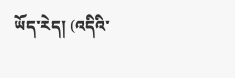ཡོད་རེད། (འདིའི་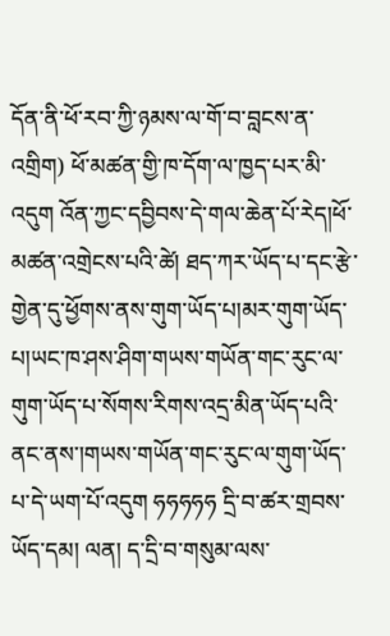དོན་ནི་ཕོ་རབ་ཀྱི་ཉམས་ལ་གོ་བ་བླངས་ན་འགྲིག) ཕོ་མཚན་གྱི་ཁ་དོག་ལ་ཁྱད་པར་མི་འདུག འོན་ཀྱང་དབྱིབས་དེ་གལ་ཆེན་པོ་རེད།ཕོ་མཚན་འགྲེངས་པའི་ཚེ། ཐད་ཀར་ཡོད་པ་དང་རྩེ་གྱེན་དུ་ཕྱོགས་ནས་གུག་ཡོད་པ།མར་གུག་ཡོད་པ།ཡང་ཁ་ཤས་ཤིག་གཡས་གཡོན་གང་རུང་ལ་གུག་ཡོད་པ་སོགས་རིགས་འདྲ་མིན་ཡོད་པའི་ནང་ནས་།གཡས་གཡོན་གང་རུང་ལ་གུག་ཡོད་པ་དེ་ཡག་པོ་འདུག ཧཧཧཧཧ དྲི་བ་ཚར་གྲབས་ཡོད་དམ། ལན། ད་དྲི་བ་གསུམ་ལས་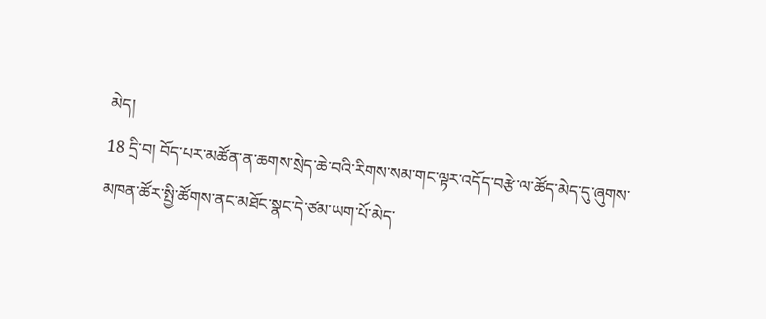མེད།
18 དྲི་བ། བོད་པར་མཚོན་ན་ཆགས་སྲེད་ཆེ་བའི་རིགས་སམ་གང་ལྟར་འདོད་བརྩེ་ལ་ཚོད་མེད་དུ་ཞུགས་མཁན་ཚོར་སྤྱི་ཚོགས་ནང་མཐོང་སྣང་དེ་ཙམ་ཡག་པོ་མེད་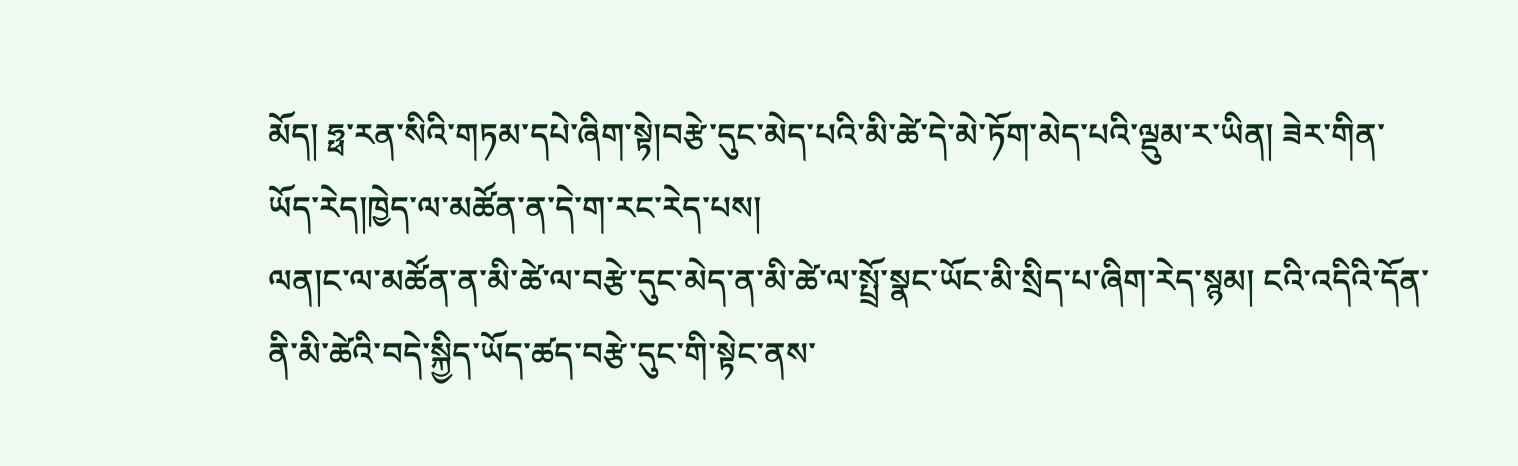མོད། ཧྥ་རན་སིའི་གཏམ་དཔེ་ཞིག་སྟེ།བརྩེ་དུང་མེད་པའི་མི་ཚེ་དེ་མེ་ཏོག་མེད་པའི་ལྡུམ་ར་ཡིན། ཟེར་གིན་ཡོད་རེད།ཁྱེད་ལ་མཚོན་ན་དེ་ག་རང་རེད་པས།
ལན།ང་ལ་མཚོན་ན་མི་ཚེ་ལ་བརྩེ་དུང་མེད་ན་མི་ཚེ་ལ་སྤྲོ་སྣང་ཡོང་མི་སྲིད་པ་ཞིག་རེད་སྙམ། ངའི་འདིའི་དོན་ནི་མི་ཚེའི་བདེ་སྐྱིད་ཡོད་ཚད་བརྩེ་དུང་གི་སྟེང་ནས་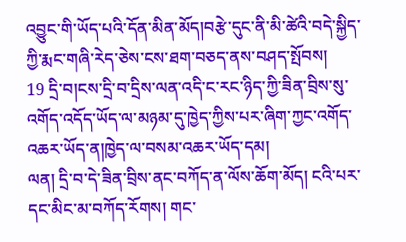འབྱུང་གི་ཡོད་པའི་དོན་མིན་མོད།བརྩེ་དུང་ནི་མི་ཚེའི་བདེ་སྐྱིད་ཀྱི་རྨང་གཞི་རེད་ཅེས་ངས་ཐག་བཅད་ནས་བཤད་སྤོབས།
19 དྲི་བ།ངས་དྲི་བ་དྲིས་ལན་འདི་ང་རང་ཉིད་ཀྱི་ཟིན་བྲིས་སུ་འགོད་འདོད་ཡོད་ལ་མཉམ་དུ་ཁྱེད་ཀྱིས་པར་ཞིག་ཀྱང་འགོད་འཆར་ཡོད་ན།ཁྱེད་ལ་བསམ་འཆར་ཡོད་དམ།
ལན། དྲི་བ་དེ་ཟིན་བྲིས་ནང་བཀོད་ན་ལོས་ཆོག་མོད། ངའི་པར་དང་མིང་མ་བཀོད་རོགས། གང་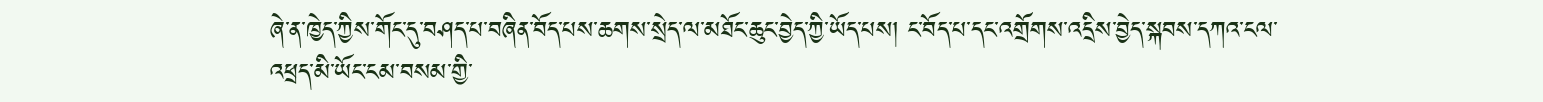ཞེ་ན་ཁྱེད་ཀྱིས་གོང་དུ་བཤད་པ་བཞིན་བོད་པས་ཆགས་སྲེད་ལ་མཐོང་ཆུང་བྱེད་ཀྱི་ཡོད་པས། ང་བོད་པ་དང་འགྲོགས་འདྲིས་བྱེད་སྐབས་དཀའ་ངལ་འཕྲད་མི་ཡོང་ངམ་བསམ་གྱི་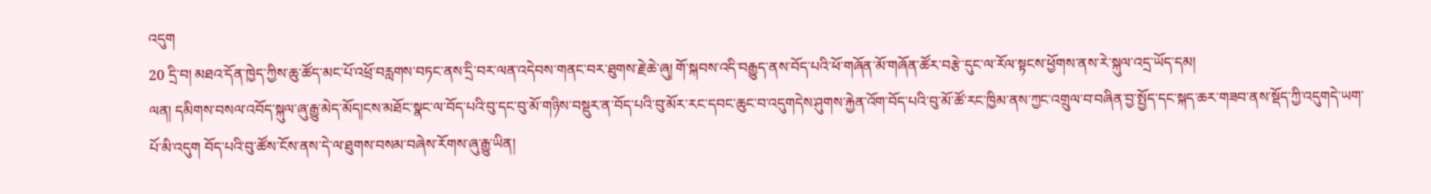འདུག
20 དྲི་བ། མཐའ་དོན་ཁྱེད་ཀྱིས་ཆུ་ཚོད་མང་པོ་འཕྲོ་བརླགས་བཏང་ནས་དྲི་བར་ལན་འདེབས་གནང་བར་ཐུགས་རྗེ་ཆེ་ཞུ། གོ་སྐབས་འདི་བརྒྱུད་ནས་བོད་པའི་ཕོ་གཞོན་མོ་གཞོན་ཚོར་བརྩེ་དུང་ལ་རོལ་སྟངས་ཕྱོགས་ནས་རེ་སྐུལ་འདྲ་ཡོད་དམ།
ལན། དམིགས་བསལ་འབོད་སྐུལ་ཞུ་རྒྱུ་མེད་མོད།ངས་མཐོང་སྣང་ལ་བོད་པའི་བུ་དང་བུ་མོ་གཉིས་བསྡུར་ན་བོད་པའི་བུ་མོར་རང་དབང་ཆུང་བ་འདུགདེས་ཤུགས་རྐྱེན་འོག་བོད་པའི་བུ་མོ་ཚོ་རང་ཁྱིམ་ནས་ཀྱང་འགྲུལ་བ་བཞིན་བྱ་སྤྱོད་དང་སྐད་ཆར་གཟབ་ནས་སྡོད་ཀྱི་འདུགདེ་ཡག་པོ་མི་འདུག བོད་པའི་བུ་ཚོས་ངོས་ནས་དེ་ལ་ཐུགས་བསམ་བཞེས་རོགས་ཞུ་རྒྱུ་ཡིན།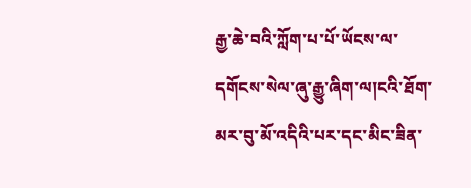རྒྱ་ཆེ་བའི་ཀློག་པ་པོ་ཡོངས་ལ་དགོངས་སེལ་ཞུ་རྒྱུ་ཞིག་ལ།ངའི་ཐོག་མར་བུ་མོ་འདིའི་པར་དང་མིང་ཟིན་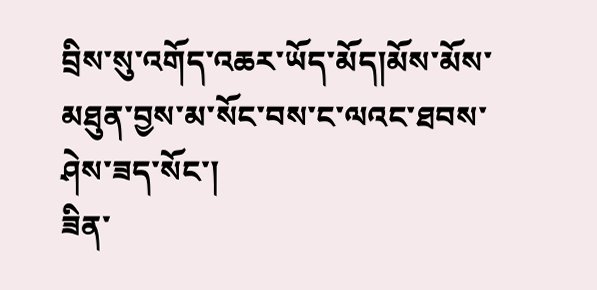བྲིས་སུ་འགོད་འཆར་ཡོད་མོད།མོས་མོས་མཐུན་བྱས་མ་སོང་བས་ང་ལའང་ཐབས་ཤེས་ཟད་སོང་།
ཟིན་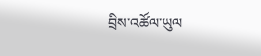བྲིས་འཚོལ་ཡུལ